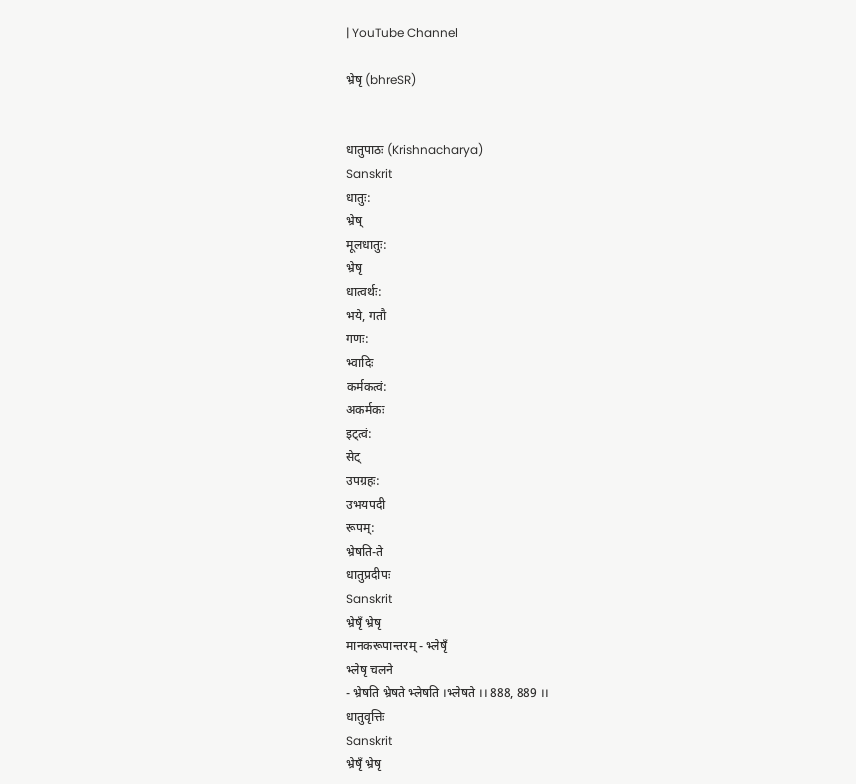| YouTube Channel

भ्रेषृ (bhreSR)


धातुपाठः (Krishnacharya)
Sanskrit
धातुः:
भ्रेष्
मूलधातुः:
भ्रेषृ
धात्वर्थः:
भये, गतौ
गणः:
भ्वादिः
कर्मकत्वं:
अकर्मकः
इट्त्वं:
सेट्
उपग्रहः:
उभयपदी
रूपम्:
भ्रेषति-ते
धातुप्रदीपः
Sanskrit
भ्रेषृँ भ्रेषृ
मानकरूपान्तरम् - भ्लेषृँ
भ्लेषृ चलने
- भ्रेषति भ्रेषते भ्लेषति ।भ्लेषते ।। 888, 889 ।।
धातुवृत्तिः
Sanskrit
भ्रेषृँ भ्रेषृ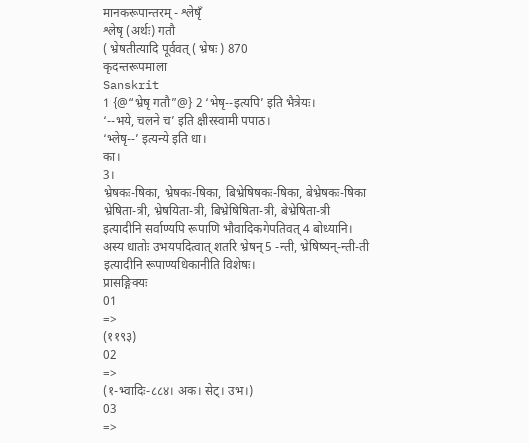मानकरूपान्तरम् - श्लेषृँ
श्लेषृ (अर्थः) गतौ
( भ्रेषतीत्यादि पूर्ववत् ( भ्रेषः ) 870
कृदन्तरूपमाला
Sanskrit
1 {@“भ्रेषृ गतौ”@} 2 ‘भेषृ--इत्यपि’ इति भैत्रेयः।
‘--भये, चलने च’ इति क्षीरस्वामी पपाठ।
‘भ्लेषृ--’ इत्यन्ये इति धा।
का।
3।
भ्रेषकः-षिका, भ्रेषकः-षिका, बिभ्रेषिषकः-षिका, बेभ्रेषकः-षिका
भ्रेषिता-त्री, भ्रेषयिता-त्री, बिभ्रेषिषिता-त्री, बेभ्रेषिता-त्री
इत्यादीनि सर्वाण्यपि रूपाणि भौवादिकगेपतिवत् 4 बोध्यानि।
अस्य धातोः उभयपदित्वात् शतरि भ्रेषन् 5 -न्ती, भ्रेषिष्यन्-न्ती-ती
इत्यादीनि रूपाण्यधिकानीति विशेषः।
प्रासङ्गिक्यः
01
=>
(११९३)
02
=>
(१-भ्वादिः-८८४। अक। सेट्। उभ।)
03
=>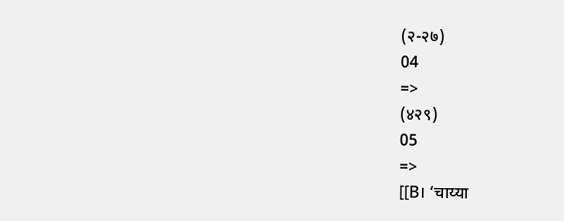(२-२७)
04
=>
(४२९)
05
=>
[[B। ‘चाय्या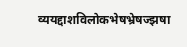व्ययद्दाशविलोकभेषभ्रेषज्झषा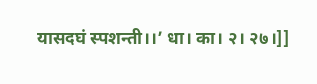यासदघं स्पशन्ती।।’ धा। का। २। २७।]]